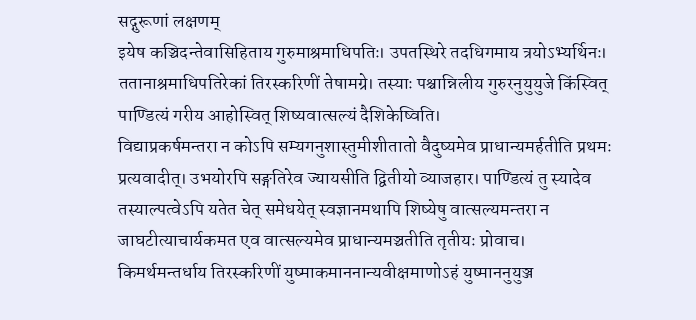सद्गुरूणां लक्षणम्
इयेष कञ्चिदन्तेवासिहिताय गुरुमाश्रमाधिपतिः। उपतस्थिरे तदधिगमाय त्रयोऽभ्यर्थिनः। ततानाश्रमाधिपतिरेकां तिरस्करिणीं तेषामग्रे। तस्याः पश्चान्निलीय गुरुरनुयुयुजे किंस्वित् पाण्डित्यं गरीय आहोस्वित् शिष्यवात्सल्यं दैशिकेष्विति।
विद्याप्रकर्षमन्तरा न कोऽपि सम्यगनुशास्तुमीशीतातो वैदुष्यमेव प्राधान्यमर्हतीति प्रथमः प्रत्यवादीत्। उभयोरपि सङ्गतिरेव ज्यायसीति द्वितीयो व्याजहार। पाण्डित्यं तु स्यादेव तस्याल्पत्वेऽपि यतेत चेत् समेधयेत् स्वज्ञानमथापि शिष्येषु वात्सल्यमन्तरा न जाघटीत्याचार्यकमत एव वात्सल्यमेव प्राधान्यमञ्चतीति तृतीयः प्रोवाच।
किमर्थमन्तर्धाय तिरस्करिणीं युष्माकमाननान्यवीक्षमाणोऽहं युष्माननुयुञ्ज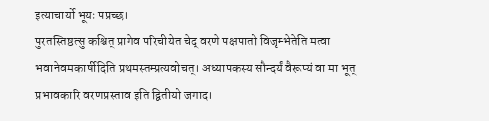इत्याचार्यो भूयः पप्रच्छ।
पुरतस्तिष्ठत्सु कश्चित् प्रागेव परिचीयेत चेद् वरणे पक्षपातो विजृम्भेतेति मत्वा भवानेवमकार्षीदिति प्रथमस्तम्प्रत्यवोचत्। अध्यापकस्य सौन्दर्यं वैरूप्यं वा मा भूत् प्रभावकारि वरणप्रस्ताव इति द्वितीयो जगाद।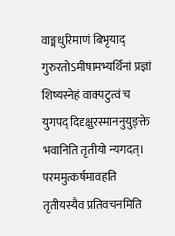वाङ्मधुरिमाणं बिभृयाद् गुरुरतोऽमीषामभ्यर्थिनां प्रज्ञां शिष्यस्नेहं वाक्पटुत्वं च युगपद् दिदृक्षुरस्माननुयुङ्क्ते भवानिति तृतीयो न्यगदत्।
परममुत्कर्षमावहति तृतीयस्यैव प्रतिवचनमिति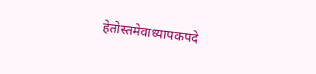हेतोस्तमेवाध्यापकपदे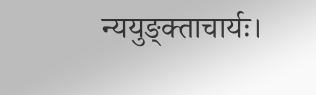न्ययुङ्क्ताचार्यः।